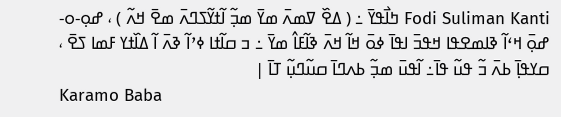Fodi Suliman Kanti ߤߊ߯ߟߌ߫ ߸ ( ߡߐ߰ ߜߘߍ߫ ߘߌ߫ ߘߏ߲߬ ߊ߬ߙߌ߬ߖߣߍ߫ ߘߐ߫ ߞߍ߬ ) ، ߝߋ߲-ߋ-ߝߋ߲߫ ߞߵߊ߬ ߢߊߘߐߟߊ ߞߟߏ߫ ߊߟߊ߫ ߦߋ߫ ߞߊ߬ ߞߍ߫ ߢߊ߬ߓߊ߮ ߘߌ߫ ߸ ߏ ߛߊ߬ߙߊ ߦߴߊ߬ ߢߍ߫ ߊ߬ ߡߊ߰ߙߌ ߓߘߊ ߖߐ߫ ، ߛߌߟߊ߲߫ ߕߍ߫ ߏ߬ ߟߎ߬ ߟߊ߫߸ ߊ߬ߟߎ߫ ߘߏ߲߬ ߕߍߣߊ߫ ߛߎ߬ߣߎ߲߬ ߠߊ߫ |
Karamo Baba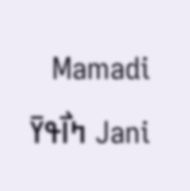Mamadi Jani ߤߊ߯ߟߌ߫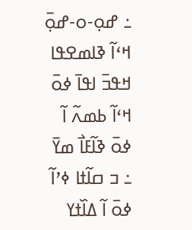߸ ߝߋ߲-ߋ-ߝߋ߲߫ ߞߵߊ߬ ߢߊߘߐߟߊ ߞߟߏ߫ ߊߟߊ߫ ߦߋ߫ ߞߵߊ߬ ߕߘߍ߬ ߊ߬ ߦߋ߫ ߢߊ߬ߓߊ߯ ߘߌ߫ ߸ ߏ ߛߊ߬ߙߊ ߦߴߊ߬ ߦߋ߫ ߊ߬ ߡߊ߰ߙߌ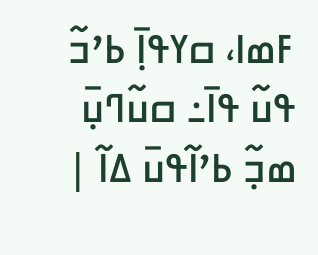ߓߘߊ، ߛߌߟߊ߲߫ ߕߴߏ߬ ߟߎ߬ ߟߊ߫߸ ߛߎ߬ߣߎ߲߫ ߘߏ߲߬ ߕߴߊ߬ߟߎ߫ ߡߊ߬ |